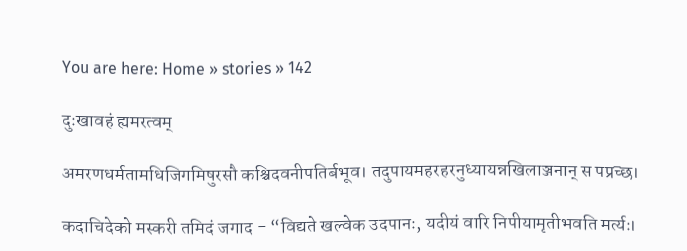You are here: Home » stories » 142

दुःखावहं ह्यमरत्वम्

अमरणधर्मतामधिजिगमिषुरसौ कश्चिदवनीपतिर्बभूव। तदुपायमहरहरनुध्यायन्नखिलाञ्जनान् स पप्रच्छ।

कदाचिदेको मस्करी तमिदं जगाद - “विद्यते खल्वेक उदपानः, यदीयं वारि निपीयामृतीभवति मर्त्यः।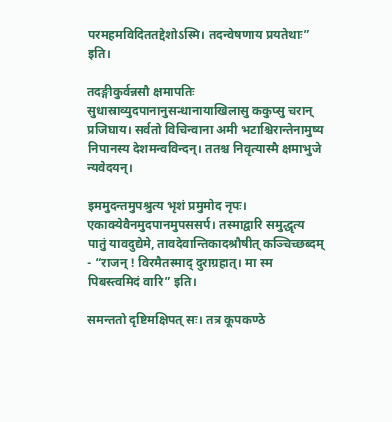परमहमविदिततद्देशोऽस्मि। तदन्वेषणाय प्रयतेथाः” इति।

तदङ्गीकुर्वन्नसौ क्षमापतिः सुधास्राव्युदपानानुसन्धानायाखिलासु ककुप्सु चरान् प्रजिघाय। सर्वतो विचिन्वाना अमी भटाश्चिरान्तेनामुष्य निपानस्य देशमन्वविन्दन्। ततश्च निवृत्यास्मै क्षमाभुजे न्यवेदयन्।

इममुदन्तमुपश्रुत्य भृशं प्रमुमोद नृपः। एकाक्येवैनमुदपानमुपससर्प। तस्माद्वारि समुद्धृत्य पातुं यावदुद्येमे, तावदेवान्तिकादश्रौषीत् कञ्चिच्छब्दम् - “राजन् ! विरमैतस्माद् दुराग्रहात्। मा स्म पिबस्त्वमिदं वारि” इति।

समन्ततो दृष्टिमक्षिपत् सः। तत्र कूपकण्ठे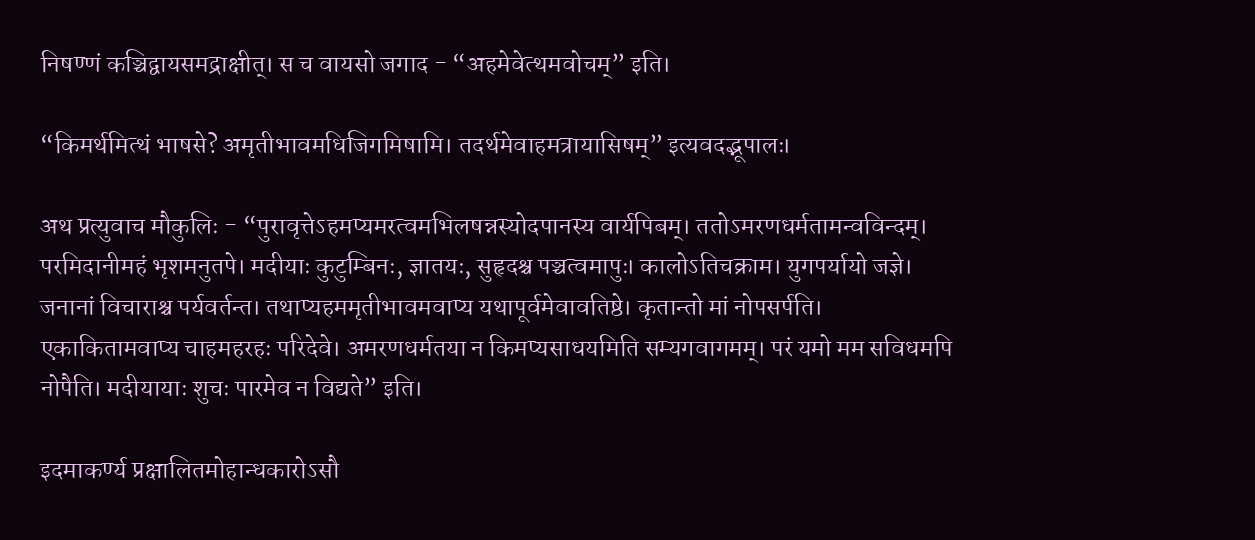निषण्णं कञ्चिद्वायसमद्राक्षीत्। स च वायसो जगाद - “अहमेवेत्थमवोचम्” इति।

“किमर्थमित्थं भाषसे? अमृतीभावमधिजिगमिषामि। तदर्थमेवाहमत्रायासिषम्” इत्यवदद्भूपालः।

अथ प्रत्युवाच मौकुलिः - “पुरावृत्तेऽहमप्यमरत्वमभिलषन्नस्योदपानस्य वार्यपिबम्। ततोऽमरणधर्मतामन्वविन्दम्। परमिदानीमहं भृशमनुतपे। मदीयाः कुटुम्बिनः, ज्ञातयः, सुहृदश्च पञ्चत्वमापुः। कालोऽतिचक्राम। युगपर्यायो जज्ञे। जनानां विचाराश्च पर्यवर्तन्त। तथाप्यहममृतीभावमवाप्य यथापूर्वमेवावतिष्ठे। कृतान्तो मां नोपसर्पति। एकाकितामवाप्य चाहमहरहः परिदेवे। अमरणधर्मतया न किमप्यसाधयमिति सम्यगवागमम्। परं यमो मम सविधमपि नोपैति। मदीयायाः शुचः पारमेव न विद्यते” इति।

इदमाकर्ण्य प्रक्षालितमोहान्धकारोऽसौ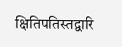क्षितिपतिस्तद्वारि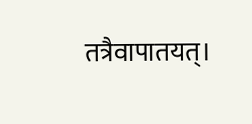तत्रैवापातयत्।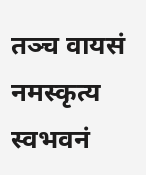तञ्च वायसं नमस्कृत्य स्वभवनं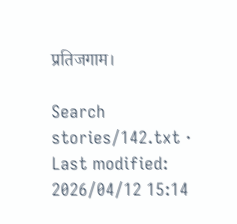प्रतिजगाम।

Search
stories/142.txt · Last modified: 2026/04/12 15:14